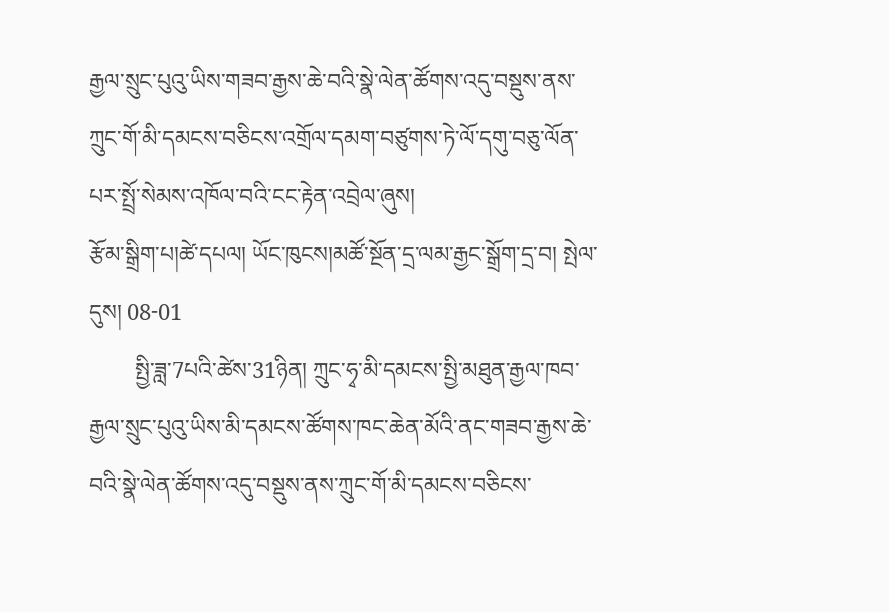རྒྱལ་སྲུང་པུའུ་ཡིས་གཟབ་རྒྱས་ཆེ་བའི་སྣེ་ལེན་ཚོགས་འདུ་བསྡུས་ནས་ཀྲུང་གོ་མི་དམངས་བཅིངས་འགྲོལ་དམག་བཙུགས་ཏེ་ལོ་དགུ་བཅུ་ལོན་པར་སྤྲོ་སེམས་འཁོལ་བའི་ངང་རྟེན་འབྲེལ་ཞུས།
རྩོམ་སྒྲིག་པ།ཚེ་དཔལ། ཡོང་ཁུངས།མཚོ་སྔོན་དྲ་ལམ་རྒྱང་སྒྲོག་དྲ་བ། སྤེལ་དུས། 08-01
        སྤྱི་ཟླ་7པའི་ཚེས་31ཉིན། ཀྲུང་ཧྭ་མི་དམངས་སྤྱི་མཐུན་རྒྱལ་ཁབ་རྒྱལ་སྲུང་པུའུ་ཡིས་མི་དམངས་ཚོགས་ཁང་ཆེན་མོའི་ནང་གཟབ་རྒྱས་ཆེ་བའི་སྣེ་ལེན་ཚོགས་འདུ་བསྡུས་ནས་ཀྲུང་གོ་མི་དམངས་བཅིངས་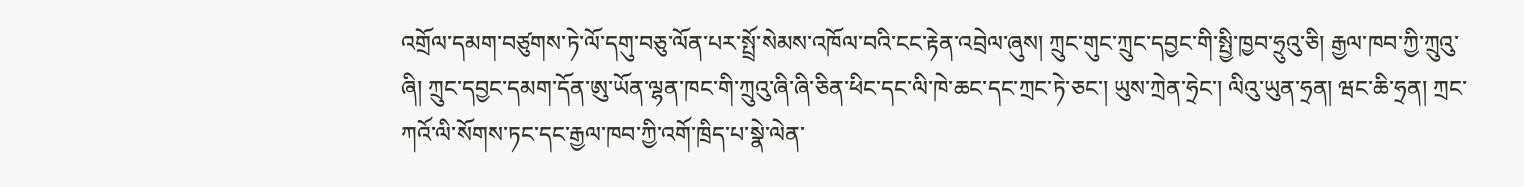འགྲོལ་དམག་བཙུགས་ཏེ་ལོ་དགུ་བཅུ་ལོན་པར་སྤྲོ་སེམས་འཁོལ་བའི་ངང་རྟེན་འབྲེལ་ཞུས། ཀྲུང་གུང་ཀྲུང་དབྱང་གི་སྤྱི་ཁྱབ་ཧྲུའུ་ཅི། རྒྱལ་ཁབ་ཀྱི་ཀྲུའུ་ཞི། ཀྲུང་དབྱང་དམག་དོན་ཨུ་ཡོན་ལྷན་ཁང་གི་ཀྲུའུ་ཞི་ཞི་ཅིན་ཕིང་དང་ལི་ཁེ་ཆང་དང་ཀྲང་ཏེ་ཅང་། ཡུས་ཀྲེན་ཧྲེང་། ལིའུ་ཡུན་ཧྲན། ཝང་ཆི་ཧྲན། ཀྲང་ཀའོ་ལི་སོགས་ཏང་དང་རྒྱལ་ཁབ་ཀྱི་འགོ་ཁྲིད་པ་སྣེ་ལེན་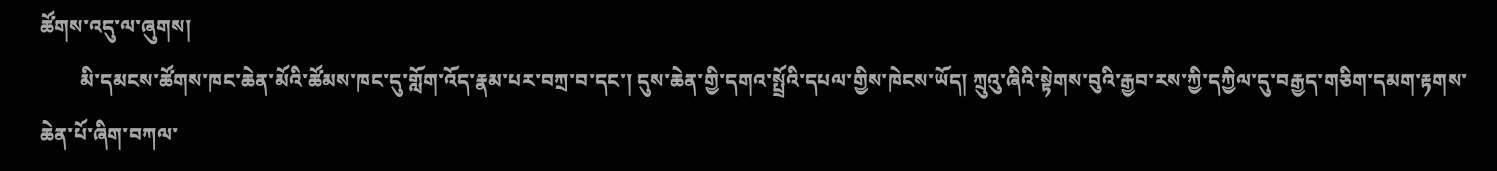ཚོགས་འདུ་ལ་ཞུགས།
        མི་དམངས་ཚོགས་ཁང་ཆེན་མོའི་ཚོམས་ཁང་དུ་གློག་འོད་རྣམ་པར་བཀྲ་བ་དང་། དུས་ཆེན་གྱི་དགའ་སྤྲོའི་དཔལ་གྱིས་ཁེངས་ཡོད། ཀྲུའུ་ཞིའི་སྟེགས་བུའི་རྒྱབ་རས་ཀྱི་དཀྱིལ་དུ་བརྒྱད་གཅིག་དམག་རྟགས་ཆེན་པོ་ཞིག་བཀལ་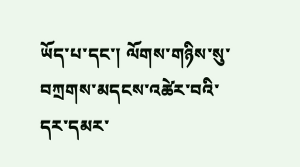ཡོད་པ་དང་། ལོགས་གཉིས་སུ་བཀྲགས་མདངས་འཚེར་བའི་དར་དམར་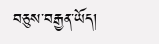བཅུས་བརྒྱན་ཡོད།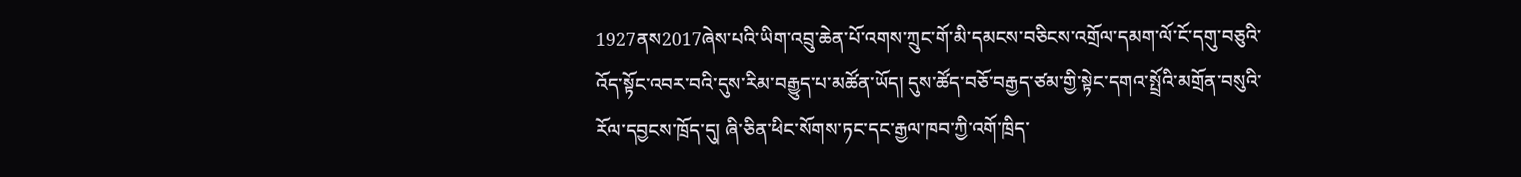1927ནས2017ཞེས་པའི་ཡིག་འབྲུ་ཆེན་པོ་འགས་ཀྲུང་གོ་མི་དམངས་བཅིངས་འགྲོལ་དམག་ལོ་ངོ་དགུ་བཅུའི་འོད་སྟོང་འབར་བའི་དུས་རིམ་བརྒྱུད་པ་མཚོན་ཡོད། དུས་ཚོད་བཅོ་བརྒྱད་ཙམ་གྱི་སྟེང་དགའ་སྤྲོའི་མགྲོན་བསུའི་རོལ་དབྱངས་ཁྲོད་དུ། ཞི་ཅིན་ཕིང་སོགས་ཏང་དང་རྒྱལ་ཁབ་ཀྱི་འགོ་ཁྲིད་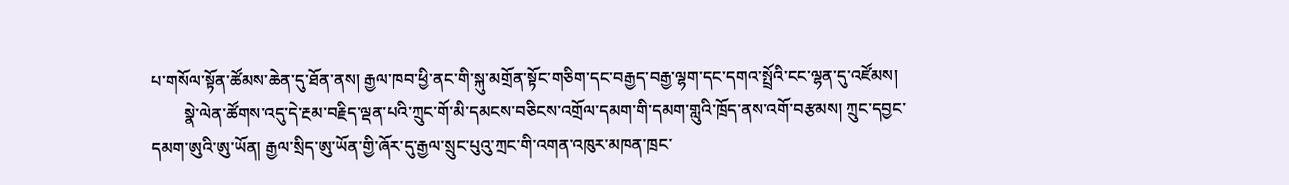པ་གསོལ་སྟོན་ཚོམས་ཆེན་དུ་ཐོན་ནས། རྒྱལ་ཁབ་ཕྱི་ནང་གི་སྐུ་མགྲོན་སྟོང་གཅིག་དང་བརྒྱད་བརྒྱ་ལྷག་དང་དགའ་སྤྲོའི་ངང་ལྷན་དུ་འཛོམས།
        སྣེ་ལེན་ཚོགས་འདུ་དེ་རྔམ་བརྗིད་ལྡན་པའི་ཀྲུང་གོ་མི་དམངས་བཅིངས་འགྲོལ་དམག་གི་དམག་གླུའི་ཁྲོད་ནས་འགོ་བརྩམས། ཀྲུང་དབྱང་དམག་ཨུའི་ཨུ་ཡོན། རྒྱལ་སྲིད་ཨུ་ཡོན་གྱི་ཞོར་དུ་རྒྱལ་སྲུང་པུའུ་ཀྲང་གི་འགན་འཁུར་མཁན་ཁྲང་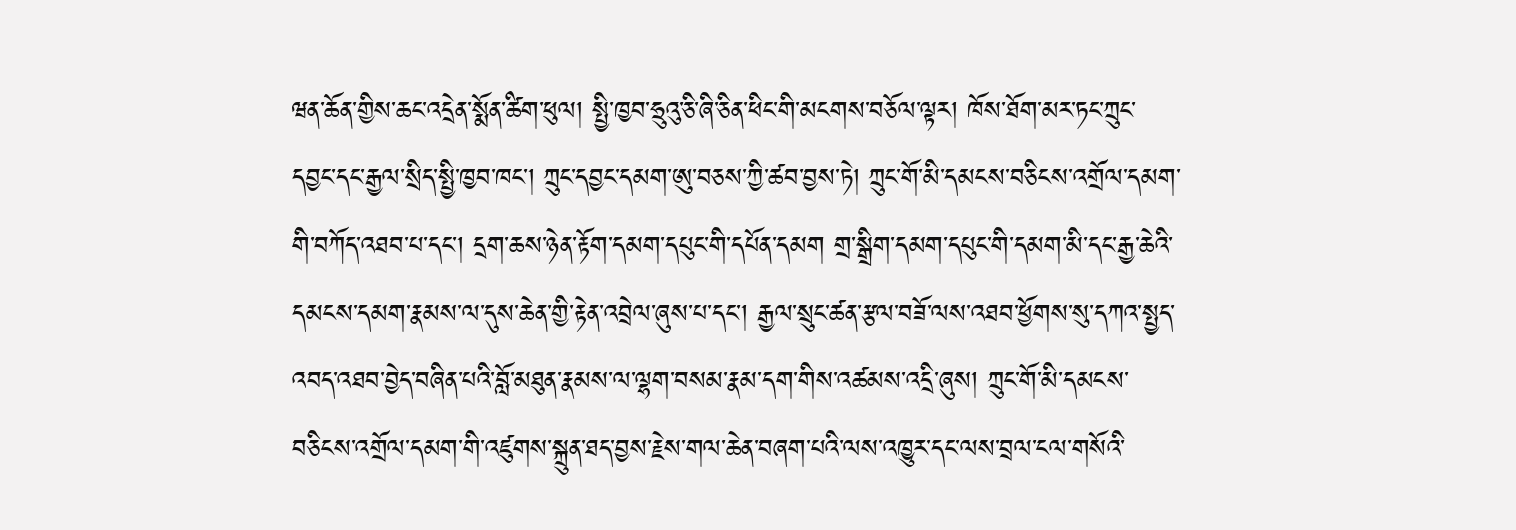ཝན་ཆོན་གྱིས་ཆང་འདྲེན་སྨོན་ཚིག་ཕུལ། སྤྱི་ཁྱབ་ཧྲུའུ་ཅི་ཞི་ཅིན་ཕིང་གི་མངགས་བཅོལ་ལྟར། ཁོས་ཐོག་མར་ཏང་ཀྲུང་དབྱང་དང་རྒྱལ་སྲིད་སྤྱི་ཁྱབ་ཁང་། ཀྲུང་དབྱང་དམག་ཨུ་བཅས་ཀྱི་ཚབ་བྱས་ཏེ། ཀྲུང་གོ་མི་དམངས་བཅིངས་འགྲོལ་དམག་གི་བཀོད་འཐབ་པ་དང་། དྲག་ཆས་ཉེན་རྟོག་དམག་དཔུང་གི་དཔོན་དམག གྲ་སྒྲིག་དམག་དཔུང་གི་དམག་མི་དང་རྒྱ་ཆེའི་དམངས་དམག་རྣམས་ལ་དུས་ཆེན་གྱི་རྟེན་འབྲེལ་ཞུས་པ་དང་། རྒྱལ་སྲུང་ཚན་རྩལ་བཟོ་ལས་འཐབ་ཕྱོགས་སུ་དཀའ་སྤྱད་འབད་འཐབ་བྱེད་བཞིན་པའི་བློ་མཐུན་རྣམས་ལ་ལྷག་བསམ་རྣམ་དག་གིས་འཚམས་འདྲི་ཞུས། ཀྲུང་གོ་མི་དམངས་བཅིངས་འགྲོལ་དམག་གི་འཛུགས་སྐྲུན་ཐད་བྱས་རྗེས་གལ་ཆེན་བཞག་པའི་ལས་འཁྱུར་དང་ལས་བྲལ་ངལ་གསོའི་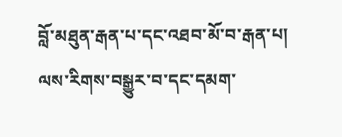བློ་མཐུན་རྒན་པ་དང་འཐབ་མོ་བ་རྒན་པ། ལས་རིགས་བསྒྱུར་བ་དང་དམག་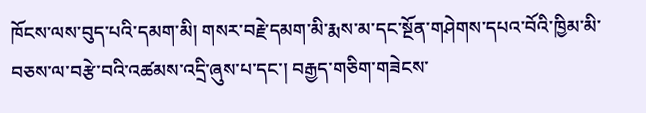ཁོངས་ལས་བུད་པའི་དམག་མི། གསར་བརྗེ་དམག་མི་རྨས་མ་དང་སྔོན་གཤེགས་དཔའ་བོའི་ཁྱིམ་མི་བཅས་ལ་བརྩེ་བའི་འཚམས་འདྲི་ཞུས་པ་དང་། བརྒྱད་གཅིག་གཟེངས་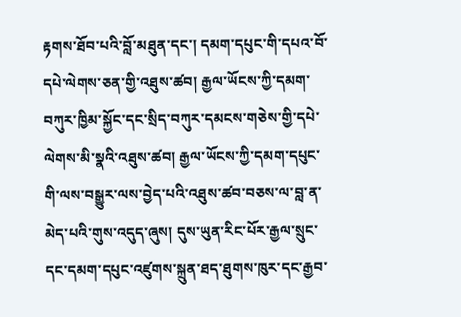རྟགས་ཐོབ་པའི་བློ་མཐུན་དང་། དམག་དཔུང་གི་དཔའ་བོ་དཔེ་ལེགས་ཅན་གྱི་འཐུས་ཚབ། རྒྱལ་ཡོངས་ཀྱི་དམག་བཀུར་ཁྱིམ་སྐྱོང་དང་སྲིད་བཀུར་དམངས་གཅེས་གྱི་དཔེ་ལེགས་མི་སྣའི་འཐུས་ཚབ། རྒྱལ་ཡོངས་ཀྱི་དམག་དཔུང་གི་ལས་བསྒྱུར་ལས་བྱེད་པའི་འཐུས་ཚབ་བཅས་ལ་བླ་ན་མེད་པའི་གུས་འདུད་ཞུས། དུས་ཡུན་རིང་པོར་རྒྱལ་སྲུང་དང་དམག་དཔུང་འཛུགས་སྐྲུན་ཐད་ཐུགས་ཁུར་དང་རྒྱབ་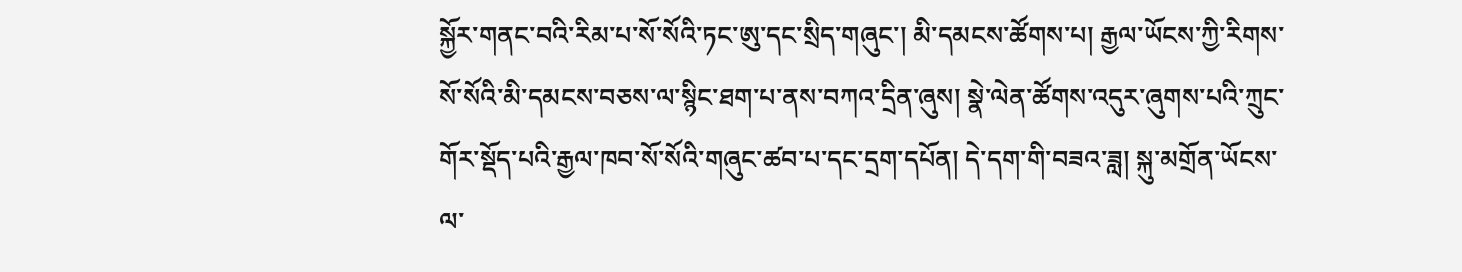སྐྱོར་གནང་བའི་རིམ་པ་སོ་སོའི་ཏང་ཨུ་དང་སྲིད་གཞུང་། མི་དམངས་ཚོགས་པ། རྒྱལ་ཡོངས་ཀྱི་རིགས་སོ་སོའི་མི་དམངས་བཅས་ལ་སྙིང་ཐག་པ་ནས་བཀའ་དྲིན་ཞུས། སྣེ་ལེན་ཚོགས་འདུར་ཞུགས་པའི་ཀྲུང་གོར་སྡོད་པའི་རྒྱལ་ཁབ་སོ་སོའི་གཞུང་ཚབ་པ་དང་དྲག་དཔོན། དེ་དག་གི་བཟའ་ཟླ། སྐུ་མགྲོན་ཡོངས་ལ་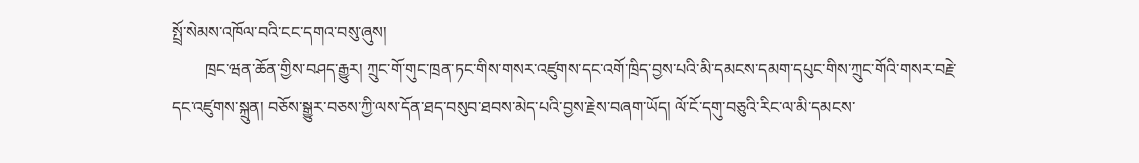སྤྲོ་སེམས་འཁོལ་བའི་ངང་དགའ་བསུ་ཞུས།
        ཁྲང་ཝན་ཆོན་གྱིས་བཤད་རྒྱུར། ཀྲུང་གོ་གུང་ཁྲན་ཏང་གིས་གསར་འཛུགས་དང་འགོ་ཁྲིད་བྱས་པའི་མི་དམངས་དམག་དཔུང་གིས་ཀྲུང་གོའི་གསར་བརྗེ་དང་འཛུགས་སྐྲུན། བཅོས་སྒྱུར་བཅས་ཀྱི་ལས་དོན་ཐད་བསུབ་ཐབས་མེད་པའི་བྱས་རྗེས་བཞག་ཡོད། ལོ་ངོ་དགུ་བཅུའི་རིང་ལ་མི་དམངས་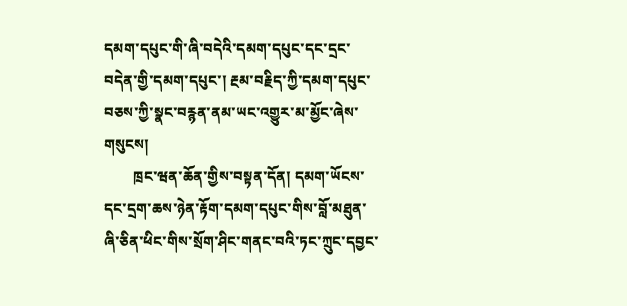དམག་དཔུང་གི་ཞི་བདེའི་དམག་དཔུང་དང་དྲང་བདེན་གྱི་དམག་དཔུང་། རྔམ་བརྗིད་ཀྱི་དམག་དཔུང་བཅས་ཀྱི་སྣང་བརྙན་ནམ་ཡང་འགྱུར་མ་མྱོང་ཞེས་གསུངས།
        ཁྲང་ཝན་ཆོན་གྱིས་བསྟན་དོན། དམག་ཡོངས་དང་དྲག་ཆས་ཉེན་རྟོག་དམག་དཔུང་གིས་བློ་མཐུན་ཞི་ཅིན་ཕིང་གིས་སྲོག་ཤིང་གནང་བའི་ཏང་ཀྲུང་དབྱང་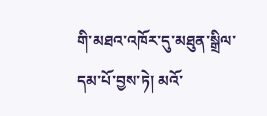གི་མཐའ་འཁོར་དུ་མཐུན་སྒྲིལ་དམ་པོ་བྱས་ཏེ། མའོ་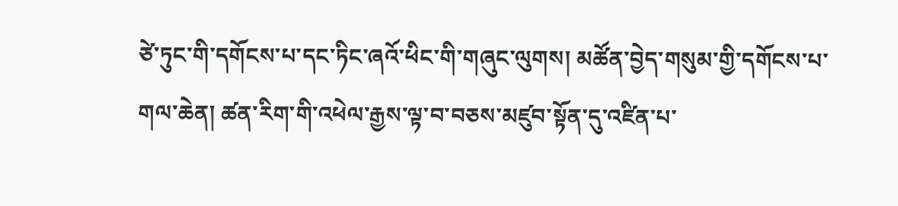ཙེ་ཏུང་གི་དགོངས་པ་དང་ཏིང་ཞའོ་ཕིང་གི་གཞུང་ལུགས། མཚོན་བྱེད་གསུམ་གྱི་དགོངས་པ་གལ་ཆེན། ཚན་རིག་གི་འཕེལ་རྒྱས་ལྟ་བ་བཅས་མཛུབ་སྟོན་དུ་འཛིན་པ་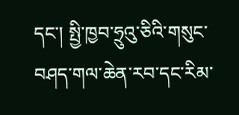དང་། སྤྱི་ཁྱབ་ཧྲུའུ་ཅིའི་གསུང་བཤད་གལ་ཆེན་རབ་དང་རིམ་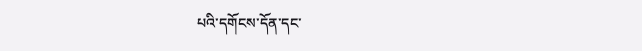པའི་དགོངས་དོན་དང་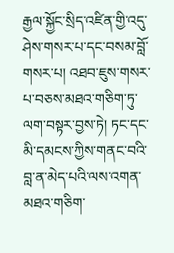རྒྱལ་སྐྱོང་སྲིད་འཛིན་གྱི་འདུ་ཤེས་གསར་པ་དང་བསམ་བློ་གསར་པ། འཐབ་ཇུས་གསར་པ་བཅས་མཐའ་གཅིག་ཏུ་ལག་བསྟར་བྱས་ཏེ། ཏང་དང་མི་དམངས་ཀྱིས་གནང་བའི་བླ་ན་མེད་པའི་ལས་འགན་མཐའ་གཅིག་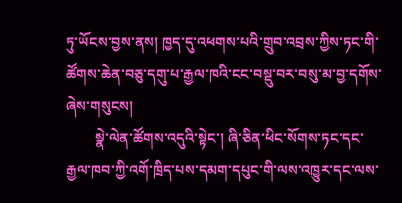ཏུ་ཡོངས་བྱས་ནས། ཁྱད་དུ་འཕགས་པའི་གྲུབ་འབྲས་ཀྱིས་ཏང་གི་ཚོགས་ཆེན་བཅུ་དགུ་པ་རྒྱལ་ཁའི་ངང་བསྡུ་བར་བསུ་མ་བྱ་དགོས་ཞེས་གསུངས།
        སྣེ་ལེན་ཚོགས་འདུའི་སྟེང་། ཞི་ཅིན་ཕིང་སོགས་ཏང་དང་རྒྱལ་ཁབ་ཀྱི་འགོ་ཁྲིད་པས་དམག་དཔུང་གི་ལས་འཁྱུར་དང་ལས་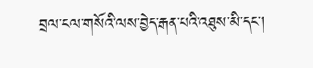བྲལ་ངལ་གསོའི་ལས་བྱེད་རྒན་པའི་འཐུས་མི་དང་།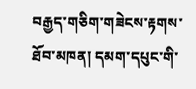བརྒྱད་གཅིག་གཟེངས་རྟགས་ཐོབ་མཁན། དམག་དཔུང་གི་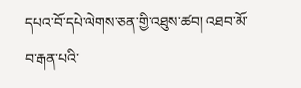དཔའ་བོ་དཔེ་ལེགས་ཅན་གྱི་འཐུས་ཚབ། འཐབ་མོ་བ་རྒན་པའི་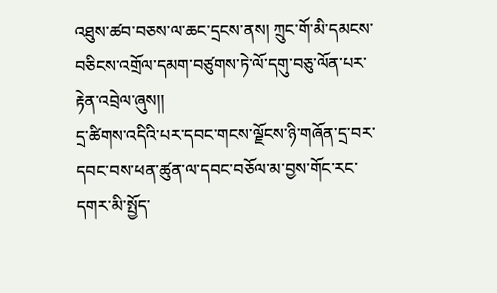འཐུས་ཚབ་བཅས་ལ་ཆང་དྲངས་ནས། ཀྲུང་གོ་མི་དམངས་བཅིངས་འགྲོལ་དམག་བཙུགས་ཏེ་ལོ་དགུ་བཅུ་ལོན་པར་རྟེན་འབྲེལ་ཞུས།།
དྲ་ཚིགས་འདིའི་པར་དབང་གངས་ལྗོངས་ཉི་གཞོན་དྲ་བར་དབང་བས་ཕན་ཚུན་ལ་དབང་བཅོལ་མ་བྱས་གོང་རང་དགར་མི་སྤྱོད་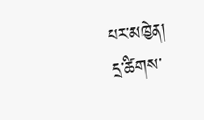པར་མཁྱེན།
དྲ་ཚིགས་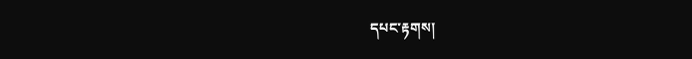དཔང་རྟགས།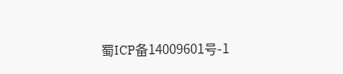蜀ICP备14009601号-1